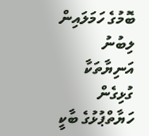ބޮމުގެ ހަމަލައިން ލިބުނު އަނިޔާތަކާ ގުޅިގެން ހަޔާތްޕުޅުގެ ބާކީ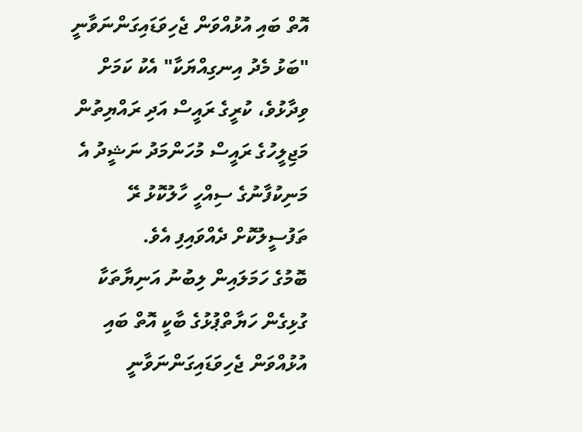އޮތް ބައި އުޅުއްވަން ޖެހިވަޑައިގަންނަވާނީ "ބަޅު މެދު އިނގިއްޔަކާ" އެކު ކަމަށް ވިދާޅުވެ، ކުރީގެ ރައީސް އަދި ރައްޔިތުން މަޖިލީހުގެ ރައީސް މުހަންމަދު ނަޝީދު އެ މަނިކުފާނުގެ ސިއްހީ ހާލުކޮޅު ރޭ ތަފުސީލުކޮށް ދެއްވައިފި އެވެ.
ބޮމުގެ ހަމަލައިން ލިބުނު އަނިޔާތަކާ ގުޅިގެން ހަޔާތްޕުޅުގެ ބާކީ އޮތް ބައި އުޅުއްވަން ޖެހިވަޑައިގަންނަވާނީ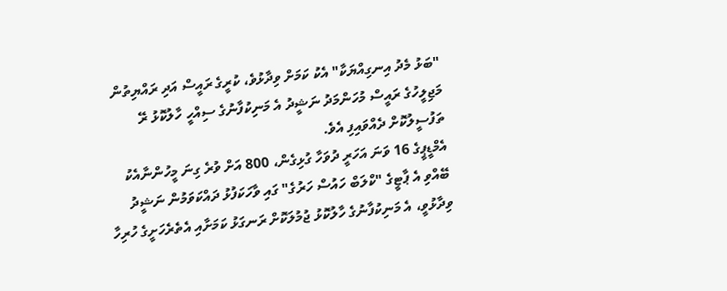"ބަޅު މެދު އިނގިއްޔަކާ" އެކު ކަމަށް ވިދާޅުވެ، ކުރީގެ ރައީސް އަދި ރައްޔިތުން މަޖިލީހުގެ ރައީސް މުހަންމަދު ނަޝީދު އެ މަނިކުފާނުގެ ސިއްހީ ހާލުކޮޅު ރޭ ތަފުސީލުކޮށް ދެއްވައިފި އެވެ.
އެމްޑީޕީގެ 16 ވަނަ އަހަރީ ދުވަހާ ގުޅިގެން، 800 އަށް ވުރެ ގިނަ މީހުންނާއެކު ބޭއްވި އެ ޕާޓީގެ "ކްލަބް ހައުސް ހަރުގެ" ގައި ވާހަކަފުޅު ދައްކަވަމުން ނަޝީދު ވިދާޅުވީ، އެ މަނިކުފާނުގެ ހާލުކޮޅު ޖުމުލަކޮށް ރަނގަޅު ކަމަށާއި އެތެރެހަށީގެ ހުރިހާ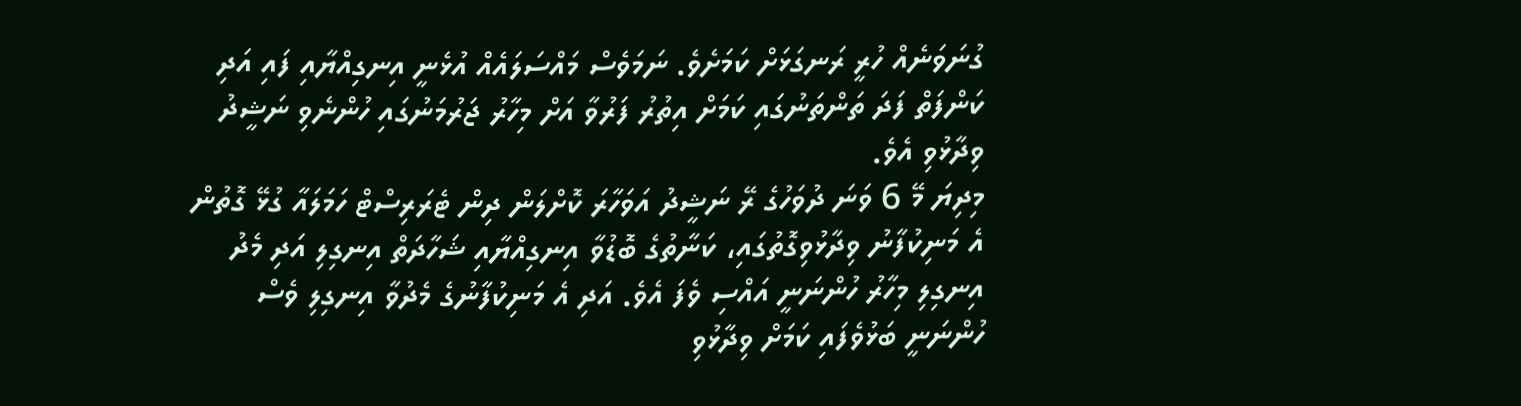ގުނަވަނެއް ހުރީ ރަނގަޅަށް ކަމަށެވެ. ނަމަވެސް މައްސަލައެއް އުޅެނީ އިނގިއްޔާއި ފައި އަދި ކަންފަތް ފަދަ ތަންތަނުގައި ކަމަށް އިތުރު ފަރުވާ އަށް މިހާރު ޖަރުމަނުގައި ހުންނެވި ނަޝީދު ވިދާޅުވި އެވެ.
މިދިޔަ މޭ 6 ވަނަ ދުވަހުގެ ރޭ ނަޝީދު އަވަހާރަ ކޮށްލަން ދިން ޓެރަރިސްޓް ހަމަލައާ ގުޅޭ ގޮތުން އެ މަނިކުފާނު ވިދާޅުވިގޮތުގައި، ކަނާތުގެ ބޮޑުވާ އިނގިއްޔާއި ޝަހާދަތް އިނގިލި އަދި މެދު އިނގިލި މިހާރު ހުންނަނީ އައްސި ވެފަ އެވެ. އަދި އެ މަނިކުފާނުގެ މެދުވާ އިނގިލި ވެސް ހުންނަނީ ބަޅުވެފައި ކަމަށް ވިދާޅުވި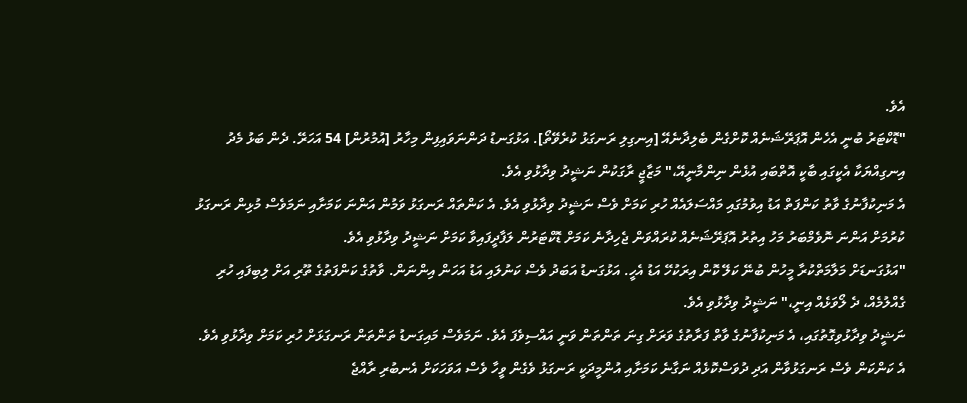އެވެ.
"ޑޮކްޓަރު ބުނީ އެހެން އޮޕަރޭޝަނެއް ކޮށްގެން ބެލިދާނެއޭ [އިނގިލި ރަނގަޅު ކުރެވޭތޯ]. އަޅުގަނޑު ދަންނަވައިފިން މިހާރު [އުމުރުން] 54 އަހަރޭ. ދެން ބަޅު މެދު އިނގިއްޔަކާ އެކީގައި ބާކީ އޮތްބައި އުޅެން ނިންމާނީއޭ،" މަޒާޖީ ރާގަކުން ނަޝީދު ވިދާޅުވި އެވެ.
އެ މަނިކުފާނުގެ ވާތު ކަންފަތް އަޑު އިވުމުގައި މައްސަލައެއް ހުރި ކަމަށް ވެސް ނަޝީދު ވިދާޅުވި އެވެ. އެ ކަންތައް ރަނގަޅު ވަމުން އަންނަ ކަމަށާއި ނަމަވެސް މުޅިން ރަނގަޅު ކުރުމަށް އަންނަ ނޮވެމްބަރު މަހު އިތުރު އޮޕަރޭޝަނެއް ކުރައްވަން ޖެހިދާނެ ކަމަށް ޑޮކްޓަރުން ލަފާދީފައިވާ ކަމަށް ނަޝީދު ވިދާޅުވި އެވެ.
"އަޅުގަނޑަށް މަލާމަތްކުރާ މީހުން ބުނޭ ކަލޭ ކޮން އިރަކުހޭ އަޑު އެހީ. އަޅުގަނޑު އަބަދު ވެސް ކަނުލައި އަޑު އަހަން އިންނަން. ވާތުގެ ކަންފަތުގެ ތޫރި އަށް ލިބިފައި ހުރި ގެއްލުމެއް، ދެ ލޯވަޅެއް އިނީ،" ނަޝީދު ވިދާޅުވި އެވެ.
ނަޝީދު ވިދާޅުވިގޮތުގައި، އެ މަނިކުފާނުގެ ވާތް ފަރާތުގެ ވަރަށް ގިނަ ތަންތަން ވަނީ އައްސިވެފަ އެވެ. ނަމަވެސް މައިގަނޑު ތަންތަން ރަނގަޅަށް ހުރި ކަމަށް ވިދާޅުވި އެވެ. އެ ކަންކަން ވެސް ރަނގަޅުވާން އަދި ދުވަސްކޮޅެއް ނަގާނެ ކަމަށާއި އުންމީދަކީ ރަނގަޅު ވެގެން ވީހާ ވެސް އަވަހަކަށް އެނބުރި ރާއްޖެ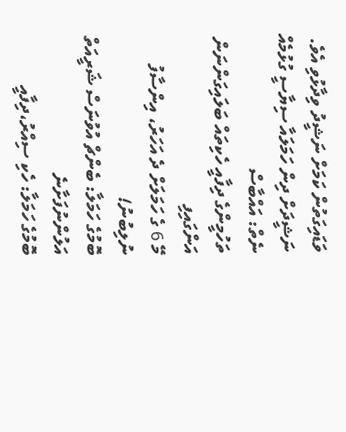ވަޑައިގަތުން ކަމަށް ނަޝީދު ވިދާޅުވި އެވެ.
ނަޝީދަށް ދިން ހަމަލައާ ސިޔާސީ ގުޅުމެއް ނެތް: އައްބާސް
ތަހުމީންގެ ދިފާއީ ހެކިތައް ބަލައިގަންނަން އަންގައިފި
މޭ 6 ގެ ހަމަލަށް ދެ އަހަރު، އިންސާފު ނުލިބުނު!
ބޮމުގެ ހަމަލާ: ބެންޗް އުވުނަސް ޝަރީއަތް އަލުންނުފަށާނެ
ބޮމުގެ ހަމަލާ: ހެކި ސިއްރު،ދިފާއީ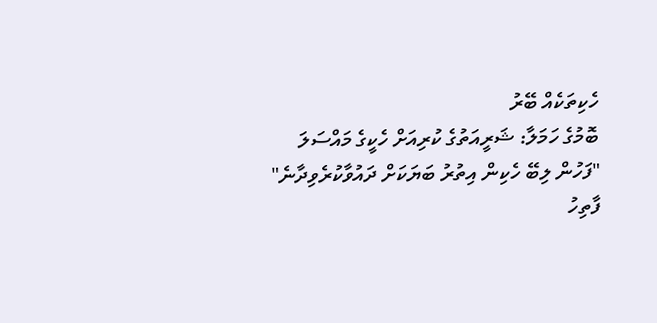ހެކިތަކެއް ބޭރު
ބޮމުގެ ހަމަލާ: ޝަރީއަތުގެ ކުރިއަށް ހެކީގެ މައްސަލަ
"ފަހުން ލިބޭ ހެކިން އިތުރު ބަޔަކަށް ދައުވާކުރެވިދާނެ"
ފާތިހު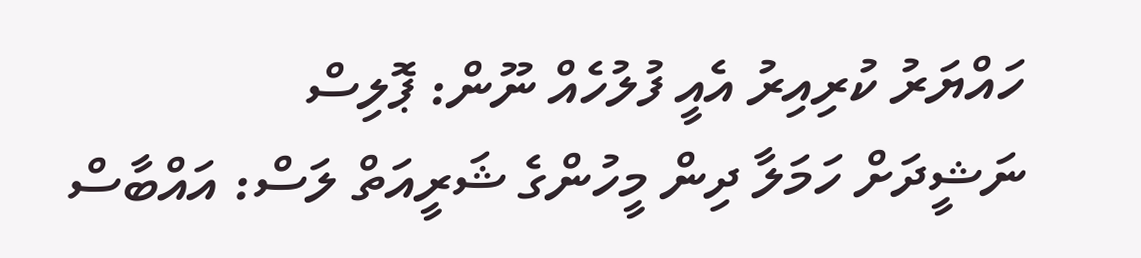ހައްޔަރު ކުރިއިރު އެއީ ފުލުހެއް ނޫން: ޕޮލިސް
ނަޝީދަށް ހަމަލާ ދިން މީހުންގެ ޝަރީއަތް ލަސް: އައްބާސް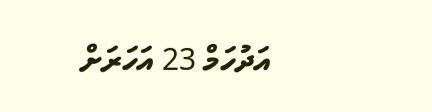އަދުހަމް 23 އަހަރަށް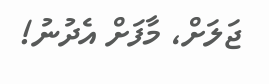ޖަލަށް، މާފަށް އެދުނު!